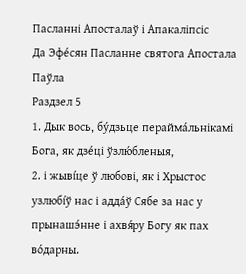Пасланні Апосталаў і Апакаліпсіс
Да Эфе́сян Пасланне святога Апостала Паўла
Раздзел 5
1. Дык вось, бу́дзьце перайма́льнікамі Бога, як дзе́ці ўзлю́бленыя,
2. і жывíце ў любові, як і Хрыстос узлюбíў нас і адда́ў Сябе за нас у прынашэ́нне і ахвя́ру Богу як пах во́дарны.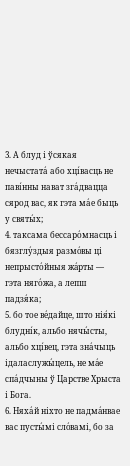3. А блуд і ўсякая нечыстата́ або хцíвасць не павíнны нават зга́двацца сярод вас, як гэта ма́е быць у святы́х;
4. таксама бессаро́мнасць і бязглу́здыя размо́вы ці непрысто́йныя жа́рты — гэта няго́жа, а лепш падзя́ка;
5. бо тое ве́дайце, што нія́кі блуднíк, альбо нячы́сты, альбо хцíвец, гэта зна́чыць ідаласлужы́цель, не ма́е спа́дчыны ў Царстве Хрыста і Бога.
6. Няха́й ніхто не падма́нвае вас пусты́мі сло́вамі, бо за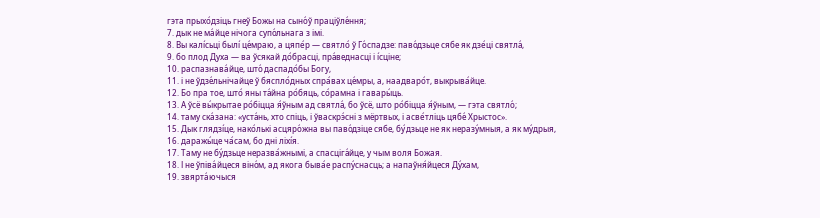гэта прыхо́дзіць гнеў Божы на сыно́ў праціўле́ння;
7. дык не ма́йце нічога супо́льнага з імі.
8. Вы калíсьці былí це́мраю, а цяпе́р — святло́ ў Го́спадзе: паво́дзьце сябе як дзе́ці святла́,
9. бо плод Духа — ва ўсякай до́брасці, пра́веднасці і íсціне;
10. распазнава́йце, што́ даспадо́бы Богу,
11. і не ўдзе́льнічайце ў бяспло́дных спра́вах це́мры, а, наадваро́т, выкрыва́йце.
12. Бо пра тое, што́ яны та́йна ро́бяць, со́рамна і гавары́ць.
13. А ўсё вы́крытае ро́біцца я́ўным ад святла́, бо ўсё, што ро́біцца я́ўным, — гэта святло́;
14. таму ска́зана: «уста́нь, хто спіць, і ўваскрэ́сні з мёртвых, і асве́тліць цябе́ Хрыстос».
15. Дык глядзíце, нако́лькі асцяро́жна вы паво́дзіце сябе, бу́дзьце не як неразу́мныя, а як му́дрыя,
16. даражы́це ча́сам, бо дні ліхíя.
17. Таму не бу́дзьце неразва́жнымі, а спасціга́йце, у чым воля Божая.
18. І не ўпіва́йцеся віно́м, ад якога быва́е распу́снасць; а напаўня́йцеся Ду́хам,
19. звярта́ючыся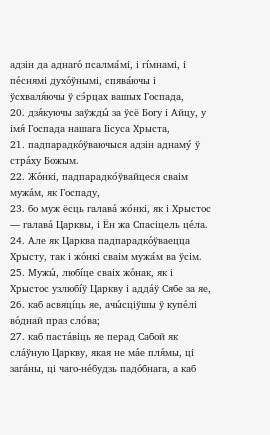адзін да аднаго́ псалма́мі, і гíмнамі, і пе́снямі духо́ўнымі, спява́ючы і ўсхваля́ючы ў сэ́рцах вашых Госпада,
20. дзя́куючы заўжды́ за ўсё Богу і Айцу, у імя́ Госпада нашага Іісуса Хрыста,
21. падпарадко́ўваючыся адзін аднаму́ ў стра́ху Божым.
22. Жо́нкі, падпарадко́ўвайцеся сваім мужа́м, як Госпаду,
23. бо муж ёсць галава́ жо́нкі, як і Хрыстос — галава́ Царквы, і Ён жа Спасіцель це́ла.
24. Але як Царква падпарадко́ўваецца Хрысту, так і жо́нкі сваім мужа́м ва ўсім.
25. Мужы́, любíце сваіх жо́нак, як і Хрыстос узлюбíў Царкву і адда́ў Сябе за яе,
26. каб асвяцíць яе, ачы́сціўшы ў купе́лі во́днай праз сло́ва;
27. каб паста́віць яе перад Сабой як сла́ўную Царкву, якая не ма́е пля́мы, ці зага́ны, ці чаго-не́будзь падо́бнага, а каб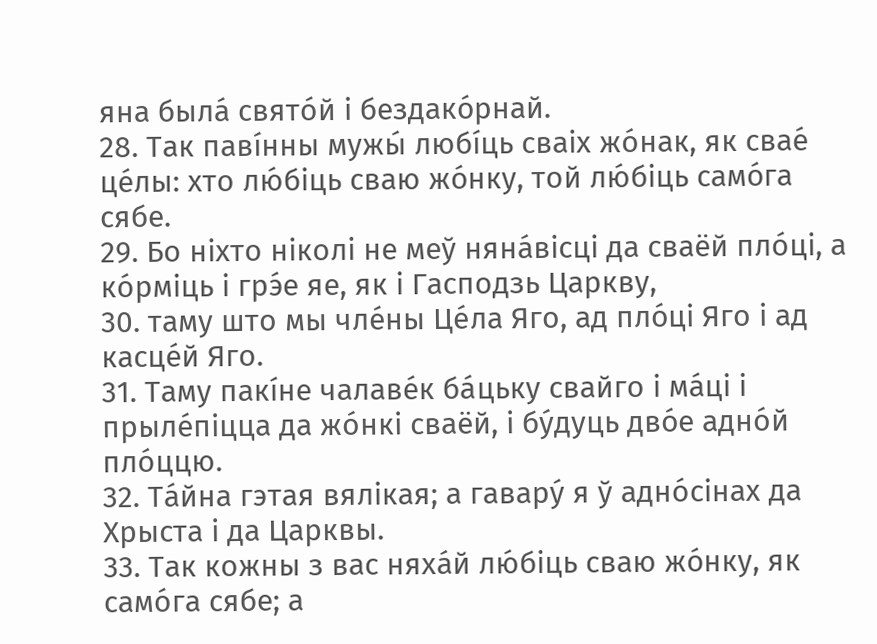яна была́ свято́й і бездако́рнай.
28. Так павíнны мужы́ любíць сваіх жо́нак, як свае́ це́лы: хто лю́біць сваю жо́нку, той лю́біць само́га сябе.
29. Бо ніхто ніколі не меў няна́вісці да сваёй пло́ці, а ко́рміць і грэ́е яе, як і Гасподзь Царкву,
30. таму што мы чле́ны Це́ла Яго, ад пло́ці Яго і ад касце́й Яго.
31. Таму пакíне чалаве́к ба́цьку свайго і ма́ці і прыле́піцца да жо́нкі сваёй, і бу́дуць дво́е адно́й пло́ццю.
32. Та́йна гэтая вялікая; а гавару́ я ў адно́сінах да Хрыста і да Царквы.
33. Так кожны з вас няха́й лю́біць сваю жо́нку, як само́га сябе; а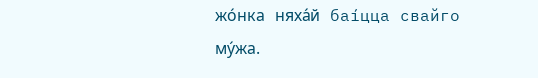жо́нка няха́й баíцца свайго му́жа.